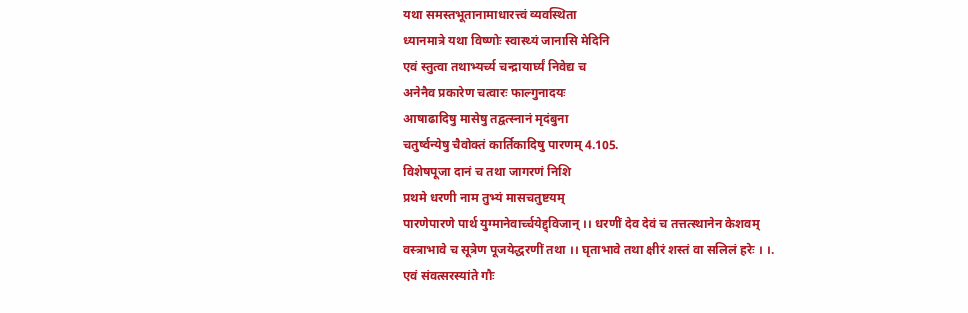यथा समस्तभूतानामाधारत्त्वं व्यवस्थिता
ध्यानमात्रे यथा विष्णोः स्वास्थ्यं जानासि मेदिनि
एवं स्तुत्वा तथाभ्यर्च्य चन्द्रायार्घ्यं निवेद्य च
अनेनैव प्रकारेण चत्वारः फाल्गुनादयः
आषाढादिषु मासेषु तद्वत्स्नानं मृदंबुना
चतुर्ष्वन्येषु चैवोक्तं कार्तिकादिषु पारणम् 4.105.
विशेषपूजा दानं च तथा जागरणं निशि
प्रथमे धरणी नाम तुभ्यं मासचतुष्टयम्
पारणेपारणे पार्थ युग्मानेवार्च्चयेद्द्विजान् ।। धरणीं देव देवं च तत्तत्स्थानेन केशवम्
वस्त्राभावे च सूत्रेण पूजयेद्धरणीं तथा ।। घृताभावे तथा क्षीरं शस्तं वा सलिलं हरेः । ।.
एवं संवत्सरस्यांते गौः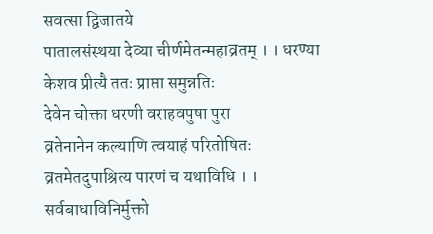सवत्सा द्विजातये
पातालसंस्थया देव्या चीर्णमेतन्महाव्रतम् । । धरण्या केशव प्रीत्यै ततः प्राप्ता समुन्नतिः
देवेन चोक्ता धरणी वराहवपुषा पुरा
व्रतेनानेन कल्याणि त्वयाहं परितोषितः
व्रतमेतदुपाश्रित्य पारणं च यथाविधि । । सर्वबाधाविनिर्मुक्तो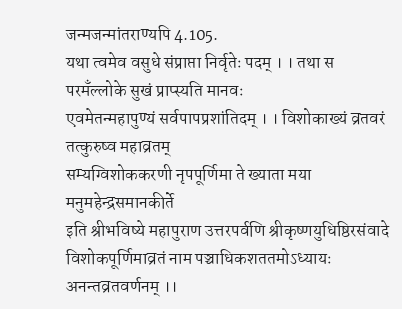जन्मजन्मांतराण्यपि 4.105.
यथा त्वमेव वसुधे संप्राप्ता निर्वृतेः पदम् । । तथा स परमँल्लोके सुखं प्राप्स्यति मानवः
एवमेतन्महापुण्यं सर्वपापप्रशांतिदम् । । विशोकाख्यं व्रतवरं तत्कुरुष्व महाव्रतम्
सम्यग्विशोककरणी नृपपूर्णिमा ते ख्याता मया मनुमहेन्द्रसमानकीर्ते
इति श्रीभविष्ये महापुराण उत्तरपर्वणि श्रीकृष्णयुधिष्ठिरसंवादे विशोकपूर्णिमाव्रतं नाम पञ्चाधिकशततमोऽध्यायः
अनन्तव्रतवर्णनम् ।।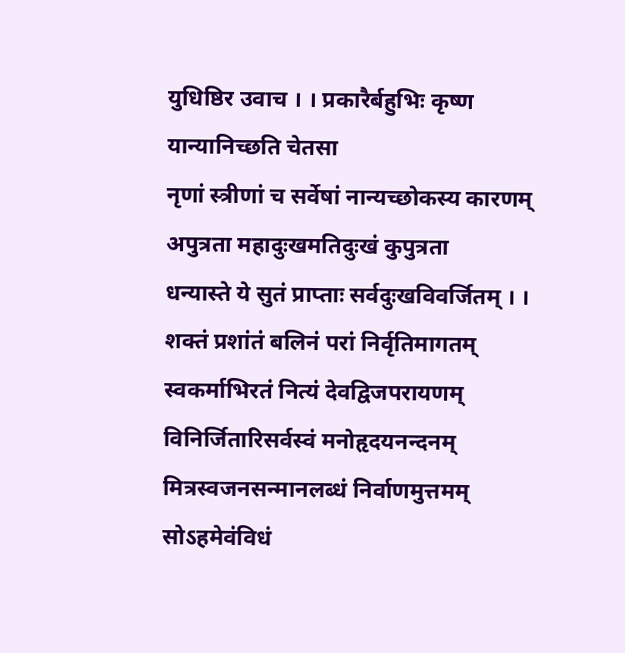युधिष्ठिर उवाच । । प्रकारैर्बहुभिः कृष्ण यान्यानिच्छति चेतसा
नृणां स्त्रीणां च सर्वेषां नान्यच्छोकस्य कारणम्
अपुत्रता महादुःखमतिदुःखं कुपुत्रता
धन्यास्ते ये सुतं प्राप्ताः सर्वदुःखविवर्जितम् । । शक्तं प्रशांतं बलिनं परां निर्वृतिमागतम्
स्वकर्माभिरतं नित्यं देवद्विजपरायणम्
विनिर्जितारिसर्वस्वं मनोहृदयनन्दनम्
मित्रस्वजनसन्मानलब्धं निर्वाणमुत्तमम्
सोऽहमेवंविधं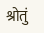श्रोतुं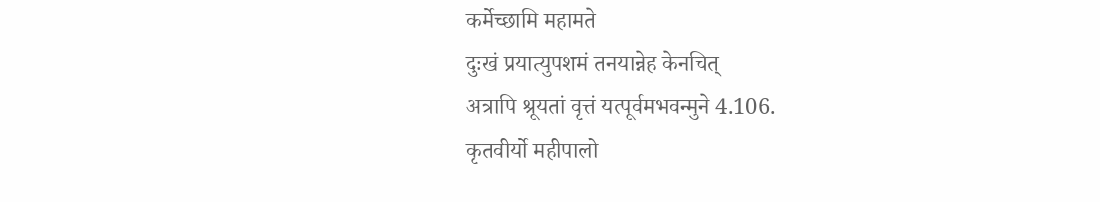कर्मेच्छामि महामते
दुःखं प्रयात्युपशमं तनयान्नेह केनचित्
अत्रापि श्रूयतां वृत्तं यत्पूर्वमभवन्मुने 4.106.
कृतवीर्यो महीपालो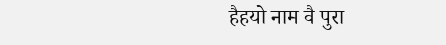हैहयो नाम वै पुरा